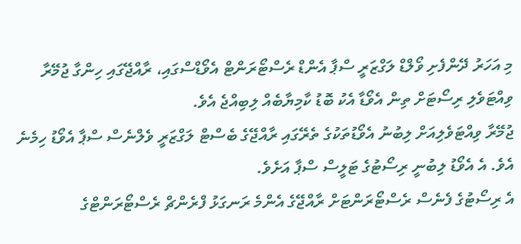މި އަހަރު ދޭންފެށި ވޯލްޑް ލަގްޒަރީ ސްޕާ އެންޑް ރެސްޓޯރަންޓް އެވޯޑްސްގައި، ރާއްޖޭގައި ހިންގާ ޖުމޭރާ ވިއްޓަވެލި ރިސޯޓަށް ތިން އެވޯޑާ އެކު ބޮޑު ކާމިޔާބެއް ލިބިއްޖެ އެވެ.
ޖުމޭރާ ވިއްޓަވެލިއަށް ލިބުނު އެވޯޑުތަކުގެ ތެރޭގައި ރާއްޖޭގެ ބެސްޓް ލަގްޒަރީ ވެލްނެސް ސްޕާ އެވޯޑު ހިމެނެ އެވެ. އެ އެވޯޑު ލިބުނީ ރިސޯޓުގެ ޓަލީސް ސްޕާ އަށެވެ.
އެ ރިސޯޓުގެ ފެނެސް ރެސްޓޯރަންޓަށް ރާއްޖޭގެ އެންމެ ރަނގަޅު ފްރެންޗް ރެސްޓޯރަންޓްގެ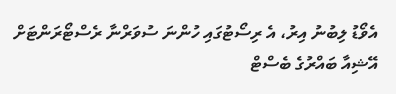އެވޯޑު ލިބުނު އިރު، އެ ރިސޯޓުގައި ހުންނަ ސުވަރްނާ ރެސްޓޯރަންޓަށް އޭޝިއާ ބައްރުގެ ބެސްޓް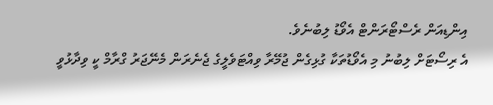އިންޑިއަން ރެސްޓޯރަންޓް އެވޯޑު ލިބުނެވެ.
އެ ރިސޯޓަށް ލިބުނު މި އެވޯޑުތަކާ ގުޅިގެން ޖުމޭރާ ވިއްޓަވެލީގެ ޖެނެރަން މެނޭޖަރު ގްރާމް ކީ ވިދާޅުވީ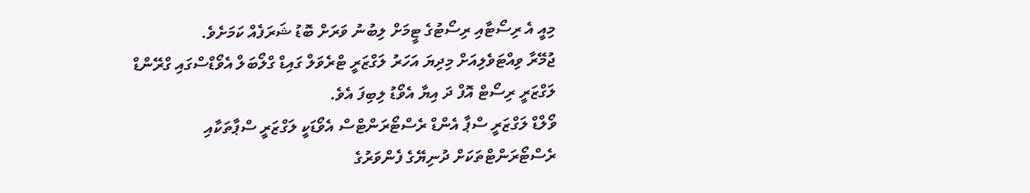މިއީ އެ ރިސޯޓާއި ރިސޯޓުގެ ޓީމަށް ލިބުނު ވަރަށް ބޮޑު ޝަރަފެއް ކަމަށެވެ.
ޖުމޭރާ ވިއްޓަވެލިއަށް މިދިޔަ އަހަރު ލަގްޒަރީ ޓްރެވަލް ގައިޑް ގްލޯބަލް އެވޯޑްސްގައި ގްރޭންޑް ލަގްޒަރީ ރިސޯޓް އޮފް ދަ އިޔާ އެވޯޑު ލިބިފަ އެވެ.
ވޯލްޑް ލަގްޒަރީ ސްޕާ އެންޑް ރެސްޓޯރަންޓްސް އެވޯޑަކީ ލަގްޒަރީ ސްޕާތަކާއި ރެސްޓޯރަންޓްތަކަށް ދުނިޔޭގެ ފެންވަރުގެ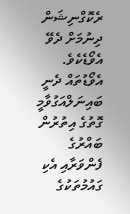ރެކޮގްނިޝަން ދިނުމަށް ދެވޭ އެވޯޑެކެވެ. އެވޯޑުތައް ދެނީ ބައިނަލްއަގުވާމީ ގޮތުގެ އިތުރުން ބައްރުގެ ފެންވަރާއި އެކި ގައުމުތަކުގެ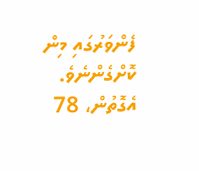ފެންވަރުގައި މިން ކޮށްގެންނެވެ. އެގޮތުން، 78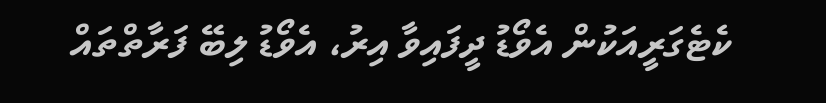ކެޓެގަރީއަކުން އެވޯޑު ދީފައިވާ އިރު، އެވޯޑު ލިބޭ ފަރާތްތައް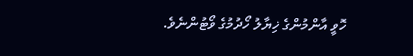ހޮވީ އާންމުންގެ ޚިޔާލު ހޯދުމުގެ ވޯޓުންނެވެ.